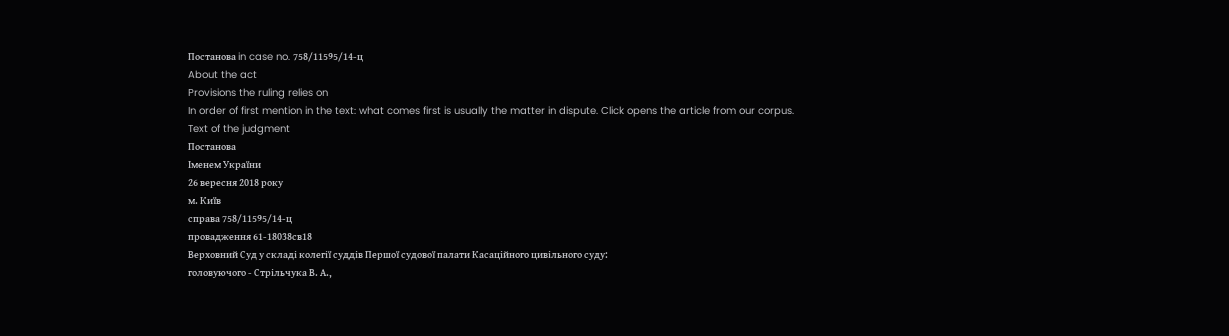Постанова in case no. 758/11595/14-ц
About the act
Provisions the ruling relies on
In order of first mention in the text: what comes first is usually the matter in dispute. Click opens the article from our corpus.
Text of the judgment
Постанова
Іменем України
26 вересня 2018 року
м. Київ
справа 758/11595/14-ц
провадження 61-18038св18
Верховний Суд у складі колегії суддів Першої судової палати Касаційного цивільного суду:
головуючого - Стрільчука В. А.,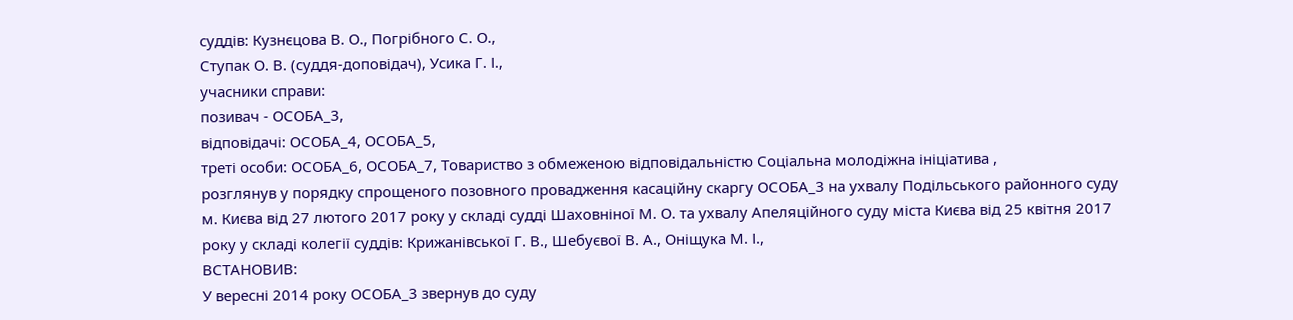суддів: Кузнєцова В. О., Погрібного С. О.,
Ступак О. В. (суддя-доповідач), Усика Г. І.,
учасники справи:
позивач - ОСОБА_3,
відповідачі: ОСОБА_4, ОСОБА_5,
треті особи: ОСОБА_6, ОСОБА_7, Товариство з обмеженою відповідальністю Соціальна молодіжна ініціатива ,
розглянув у порядку спрощеного позовного провадження касаційну скаргу ОСОБА_3 на ухвалу Подільського районного суду
м. Києва від 27 лютого 2017 року у складі судді Шаховніної М. О. та ухвалу Апеляційного суду міста Києва від 25 квітня 2017 року у складі колегії суддів: Крижанівської Г. В., Шебуєвої В. А., Оніщука М. І.,
ВСТАНОВИВ:
У вересні 2014 року ОСОБА_3 звернув до суду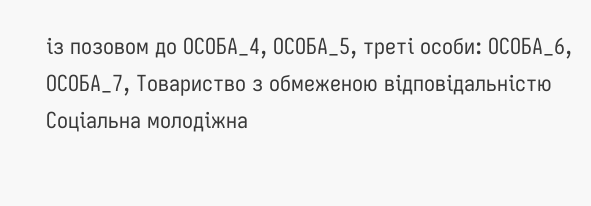із позовом до ОСОБА_4, ОСОБА_5, треті особи: ОСОБА_6, ОСОБА_7, Товариство з обмеженою відповідальністю Соціальна молодіжна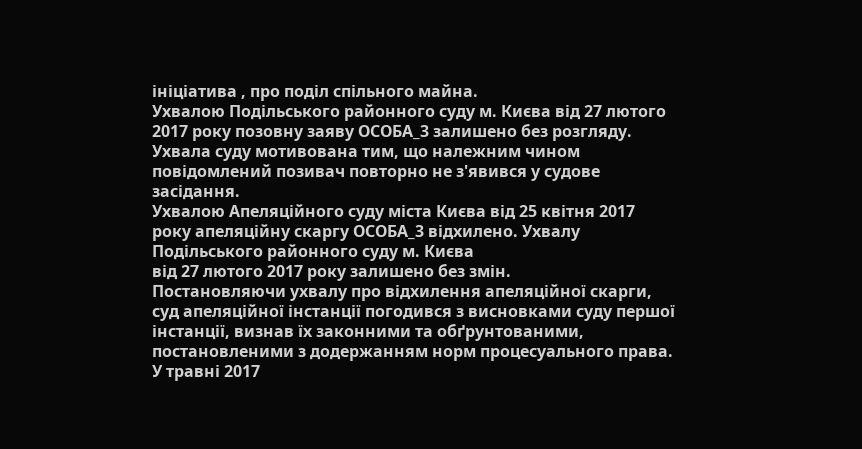ініціатива , про поділ спільного майна.
Ухвалою Подільського районного суду м. Києва від 27 лютого 2017 року позовну заяву ОСОБА_3 залишено без розгляду.
Ухвала суду мотивована тим, що належним чином повідомлений позивач повторно не з'явився у судове засідання.
Ухвалою Апеляційного суду міста Києва від 25 квітня 2017 року апеляційну скаргу ОСОБА_3 відхилено. Ухвалу Подільського районного суду м. Києва
від 27 лютого 2017 року залишено без змін.
Постановляючи ухвалу про відхилення апеляційної скарги, суд апеляційної інстанції погодився з висновками суду першої інстанції, визнав їх законними та обґрунтованими, постановленими з додержанням норм процесуального права.
У травні 2017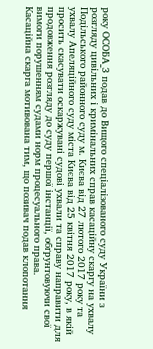року ОСОБА_3 подав до Вищого спеціалізованого суду України з розгляду цивільних і кримінальних справ касаційну скаргу на ухвалу Подільського районного суду м. Києва від 27 лютого 2017 року та ухвалу Апеляційного суду міста Києва від 25 квітня 2017 року, в якій просить скасувати оскаржувані судові ухвали та справу направити для продовження розгляду до суду першої інстанції, обґрунтовуючи свої вимоги порушенням судами норм процесуального права.
Касаційна скарга мотивована тим, що позивач подав клопотання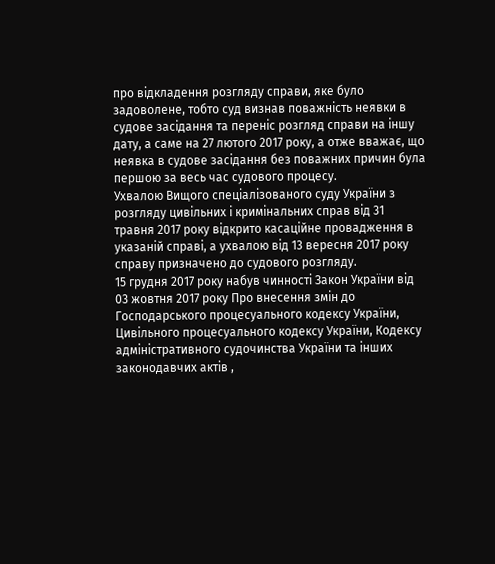про відкладення розгляду справи, яке було задоволене, тобто суд визнав поважність неявки в судове засідання та переніс розгляд справи на іншу дату, а саме на 27 лютого 2017 року, а отже вважає, що неявка в судове засідання без поважних причин була першою за весь час судового процесу.
Ухвалою Вищого спеціалізованого суду України з розгляду цивільних і кримінальних справ від 31 травня 2017 року відкрито касаційне провадження в указаній справі, а ухвалою від 13 вересня 2017 року справу призначено до судового розгляду.
15 грудня 2017 року набув чинності Закон України від 03 жовтня 2017 року Про внесення змін до Господарського процесуального кодексу України, Цивільного процесуального кодексу України, Кодексу адміністративного судочинства України та інших законодавчих актів ,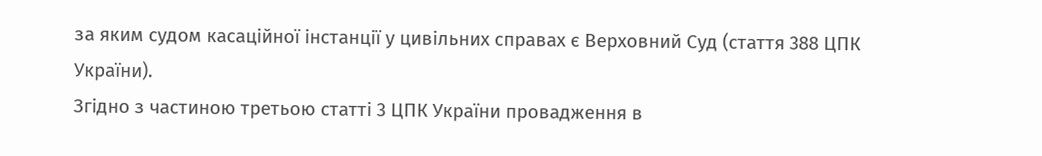за яким судом касаційної інстанції у цивільних справах є Верховний Суд (стаття 388 ЦПК України).
Згідно з частиною третьою статті 3 ЦПК України провадження в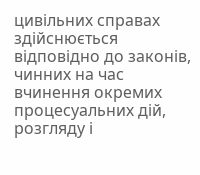цивільних справах здійснюється відповідно до законів, чинних на час вчинення окремих процесуальних дій, розгляду і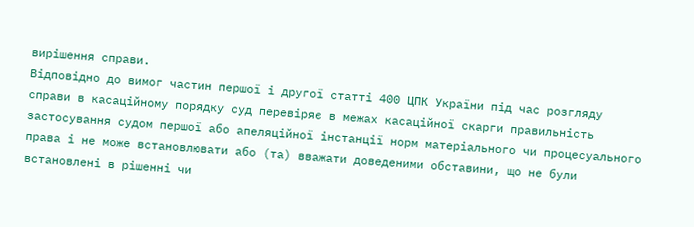вирішення справи.
Відповідно до вимог частин першої і другої статті 400 ЦПК України під час розгляду справи в касаційному порядку суд перевіряє в межах касаційної скарги правильність застосування судом першої або апеляційної інстанції норм матеріального чи процесуального права і не може встановлювати або (та) вважати доведеними обставини, що не були встановлені в рішенні чи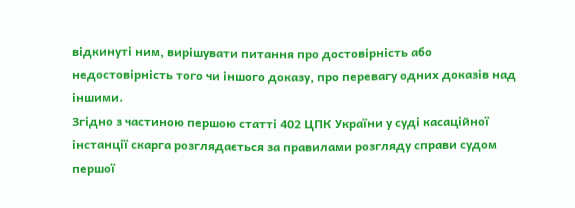відкинуті ним, вирішувати питання про достовірність або недостовірність того чи іншого доказу, про перевагу одних доказів над іншими.
Згідно з частиною першою статті 402 ЦПК України у суді касаційної інстанції скарга розглядається за правилами розгляду справи судом першої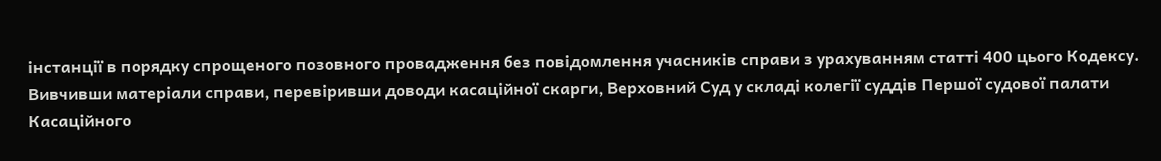інстанції в порядку спрощеного позовного провадження без повідомлення учасників справи з урахуванням статті 400 цього Кодексу.
Вивчивши матеріали справи, перевіривши доводи касаційної скарги, Верховний Суд у складі колегії суддів Першої судової палати Касаційного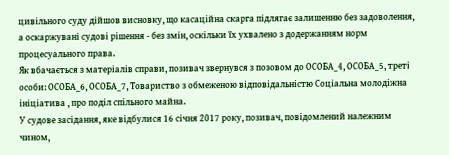цивільного суду дійшов висновку, що касаційна скарга підлягає залишенню без задоволення, а оскаржувані судові рішення - без змін, оскільки їх ухвалено з додержанням норм процесуального права.
Як вбачається з матеріалів справи, позивач звернувся з позовом до ОСОБА_4, ОСОБА_5, треті особи: ОСОБА_6, ОСОБА_7, Товариство з обмеженою відповідальністю Соціальна молодіжна ініціатива , про поділ спільного майна.
У судове засідання, яке відбулися 16 січня 2017 року, позивач, повідомлений належним чином,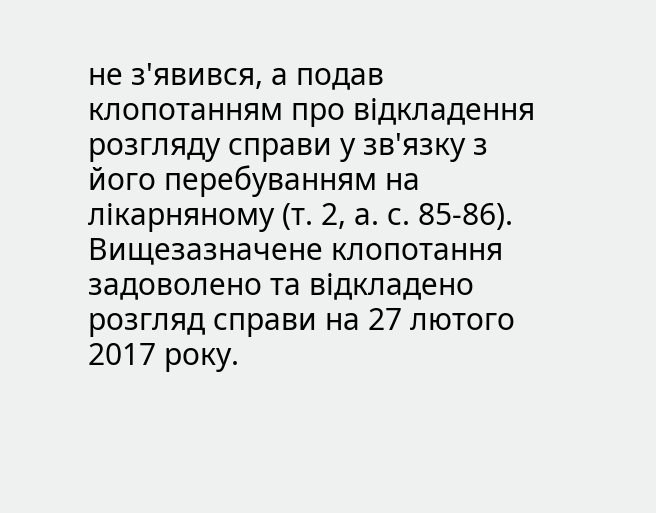не з'явився, а подав клопотанням про відкладення розгляду справи у зв'язку з його перебуванням на лікарняному (т. 2, а. с. 85-86).
Вищезазначене клопотання задоволено та відкладено розгляд справи на 27 лютого 2017 року.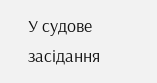У судове засідання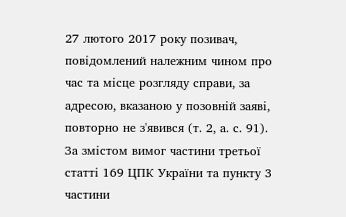27 лютого 2017 року позивач, повідомлений належним чином про час та місце розгляду справи, за адресою, вказаною у позовній заяві, повторно не з'явився (т. 2, а. с. 91).
За змістом вимог частини третьої статті 169 ЦПК України та пункту 3 частини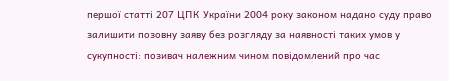першої статті 207 ЦПК України 2004 року законом надано суду право залишити позовну заяву без розгляду за наявності таких умов у сукупності: позивач належним чином повідомлений про час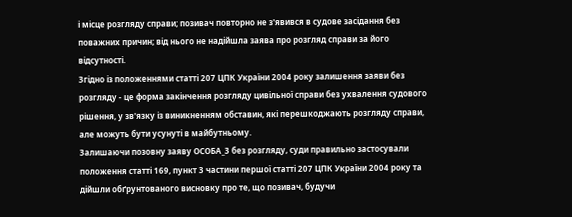і місце розгляду справи; позивач повторно не з'явився в судове засідання без поважних причин; від нього не надійшла заява про розгляд справи за його відсутності.
Згідно із положеннями статті 207 ЦПК України 2004 року залишення заяви без розгляду - це форма закінчення розгляду цивільної справи без ухвалення судового рішення, у зв'язку із виникненням обставин, які перешкоджають розгляду справи, але можуть бути усунуті в майбутньому.
Залишаючи позовну заяву ОСОБА_3 без розгляду, суди правильно застосували положення статті 169, пункт 3 частини першої статті 207 ЦПК України 2004 року та дійшли обґрунтованого висновку про те, що позивач, будучи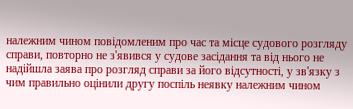належним чином повідомленим про час та місце судового розгляду справи, повторно не з'явився у судове засідання та від нього не надійшла заява про розгляд справи за його відсутності, у зв'язку з чим правильно оцінили другу поспіль неявку належним чином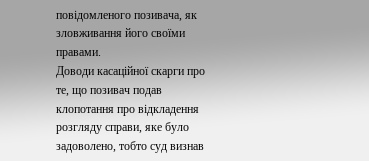повідомленого позивача, як зловживання його своїми правами.
Доводи касаційної скарги про те, що позивач подав клопотання про відкладення розгляду справи, яке було задоволено, тобто суд визнав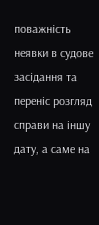поважність неявки в судове засідання та переніс розгляд справи на іншу дату, а саме на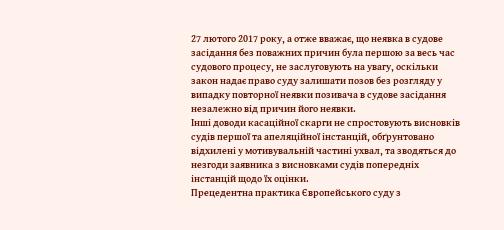27 лютого 2017 року, а отже вважає, що неявка в судове засідання без поважних причин була першою за весь час судового процесу, не заслуговують на увагу, оскільки закон надає право суду залишати позов без розгляду у випадку повторної неявки позивача в судове засідання незалежно від причин його неявки.
Інші доводи касаційної скарги не спростовують висновків судів першої та апеляційної інстанцій, обґрунтовано відхилені у мотивувальній частині ухвал, та зводяться до незгоди заявника з висновками судів попередніх інстанцій щодо їх оцінки.
Прецедентна практика Європейського суду з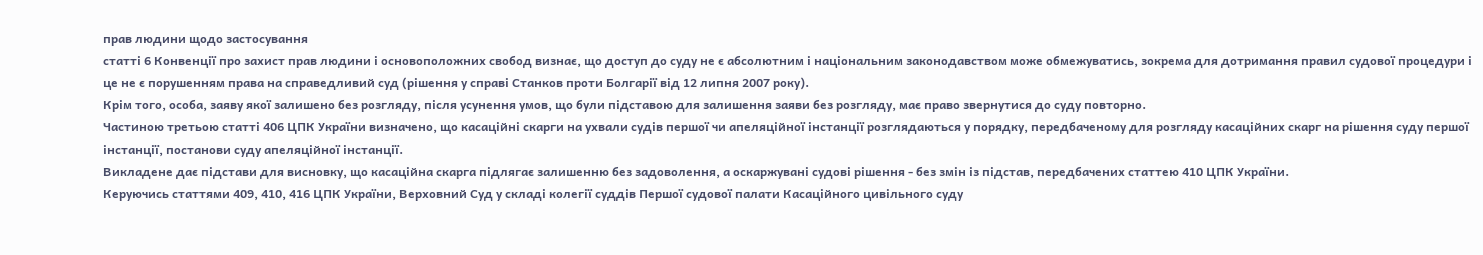прав людини щодо застосування
статті 6 Конвенції про захист прав людини і основоположних свобод визнає, що доступ до суду не є абсолютним і національним законодавством може обмежуватись, зокрема для дотримання правил судової процедури і це не є порушенням права на справедливий суд (рішення у справі Станков проти Болгарії від 12 липня 2007 року).
Крім того, особа, заяву якої залишено без розгляду, після усунення умов, що були підставою для залишення заяви без розгляду, має право звернутися до суду повторно.
Частиною третьою статті 406 ЦПК України визначено, що касаційні скарги на ухвали судів першої чи апеляційної інстанції розглядаються у порядку, передбаченому для розгляду касаційних скарг на рішення суду першої інстанції, постанови суду апеляційної інстанції.
Викладене дає підстави для висновку, що касаційна скарга підлягає залишенню без задоволення, а оскаржувані судові рішення - без змін із підстав, передбачених статтею 410 ЦПК України.
Керуючись статтями 409, 410, 416 ЦПК України, Верховний Суд у складі колегії суддів Першої судової палати Касаційного цивільного суду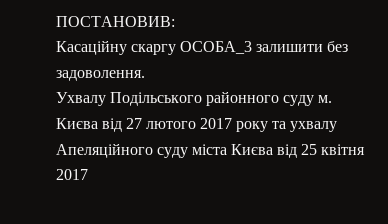ПОСТАНОВИВ:
Касаційну скаргу ОСОБА_3 залишити без задоволення.
Ухвалу Подільського районного суду м. Києва від 27 лютого 2017 року та ухвалу Апеляційного суду міста Києва від 25 квітня 2017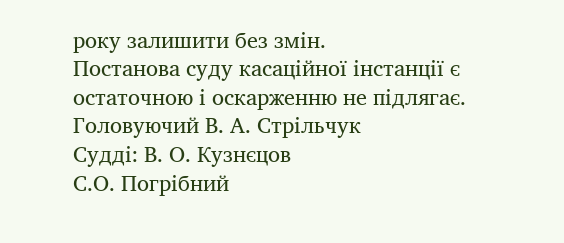року залишити без змін.
Постанова суду касаційної інстанції є остаточною і оскарженню не підлягає.
Головуючий В. А. Стрільчук
Судді: В. О. Кузнєцов
С.О. Погрібний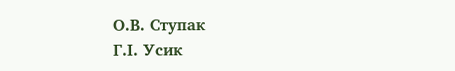О.В. Ступак
Г.І. Усик